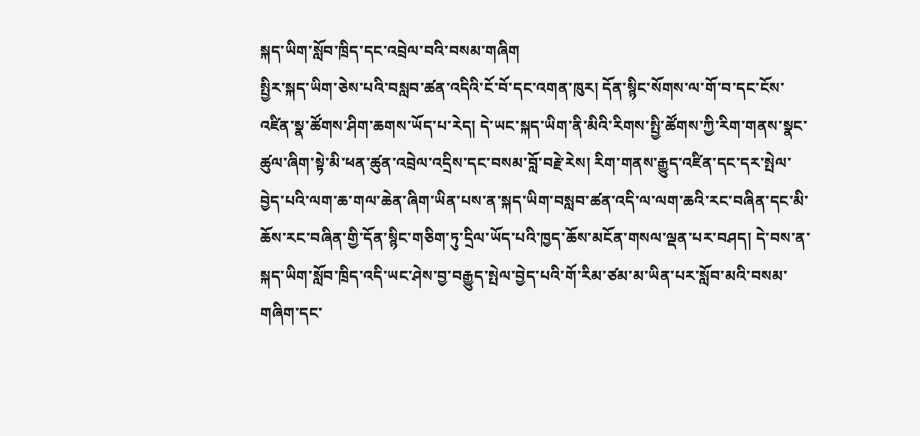སྐད་ཡིག་སློབ་ཁྲིད་དང་འབྲེལ་བའི་བསམ་གཞིག
སྤྱིར་སྐད་ཡིག་ཅེས་པའི་བསླབ་ཚན་འདིའི་ངོ་བོ་དང་འགན་ཁུར། དོན་སྙིང་སོགས་ལ་གོ་བ་དང་ངོས་འཛིན་སྣ་ཚོགས་ཤིག་ཆགས་ཡོད་པ་རེད། དེ་ཡང་སྐད་ཡིག་ནི་མིའི་རིགས་སྤྱི་ཚོགས་ཀྱི་རིག་གནས་སྣང་ཚུལ་ཞིག་སྟེ་མི་ཕན་ཚུན་འབྲེལ་འདྲིས་དང་བསམ་བློ་བརྗེ་རེས། རིག་གནས་རྒྱུད་འཛིན་དང་དར་སྤེལ་བྱེད་པའི་ལག་ཆ་གལ་ཆེན་ཞིག་ཡིན་པས་ན་སྐད་ཡིག་བསླབ་ཚན་འདི་ལ་ལག་ཆའི་རང་བཞིན་དང་མི་ཆོས་རང་བཞིན་གྱི་དོན་སྙིང་གཅིག་ཏུ་དྲིལ་ཡོད་པའི་ཁྱད་ཆོས་མངོན་གསལ་ལྡན་པར་བཤད། དེ་བས་ན་སྐད་ཡིག་སློབ་ཁྲིད་འདི་ཡང་ཤེས་བྱ་བརྒྱུད་སྤེལ་བྱེད་པའི་གོ་རིམ་ཙམ་མ་ཡིན་པར་སློབ་མའི་བསམ་གཞིག་དང་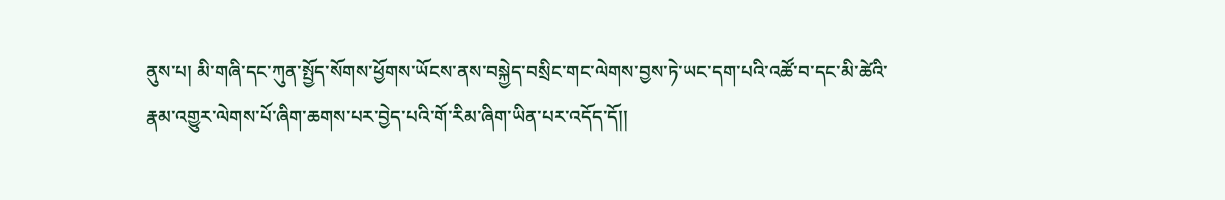ནུས་པ། མི་གཞི་དང་ཀུན་སྤྱོད་སོགས་ཕྱོགས་ཡོངས་ནས་བསྐྱེད་བསྲིང་གང་ལེགས་བྱས་ཏེ་ཡང་དག་པའི་འཚོ་བ་དང་མི་ཚེའི་རྣམ་འགྱུར་ལེགས་པོ་ཞིག་ཆགས་པར་བྱེད་པའི་གོ་རིམ་ཞིག་ཡིན་པར་འདོད་དོ།།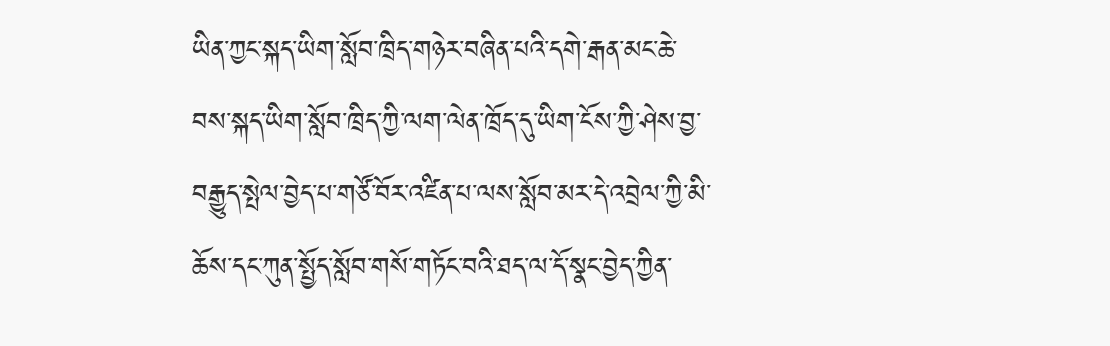ཡིན་ཀྱང་སྐད་ཡིག་སློབ་ཁྲིད་གཉེར་བཞིན་པའི་དགེ་རྒན་མང་ཆེ་བས་སྐད་ཡིག་སློབ་ཁྲིད་ཀྱི་ལག་ལེན་ཁྲོད་དུ་ཡིག་ངོས་ཀྱི་ཤེས་བྱ་བརྒྱུད་སྤེལ་བྱེད་པ་གཙོ་བོར་འཛིན་པ་ལས་སློབ་མར་དེ་འབྲེལ་ཀྱི་མི་ཆོས་དང་ཀུན་སྤྱོད་སློབ་གསོ་གཏོང་བའི་ཐད་ལ་དོ་སྣང་བྱེད་ཀྱིན་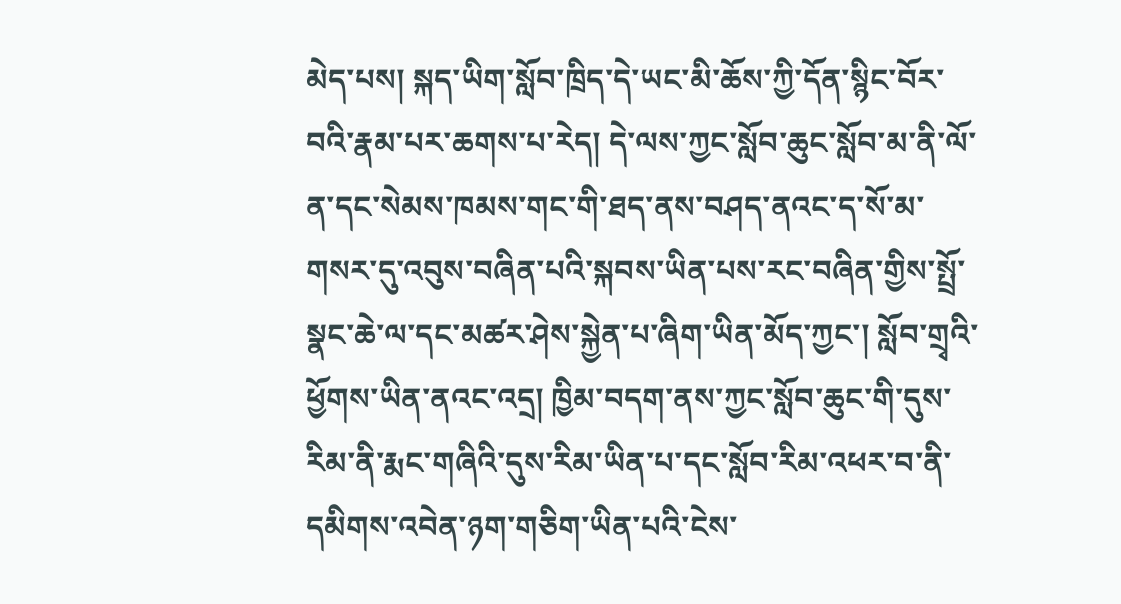མེད་པས། སྐད་ཡིག་སློབ་ཁྲིད་དེ་ཡང་མི་ཆོས་ཀྱི་དོན་སྙིང་བོར་བའི་རྣམ་པར་ཆགས་པ་རེད། དེ་ལས་ཀྱང་སློབ་ཆུང་སློབ་མ་ནི་ལོ་ན་དང་སེམས་ཁམས་གང་གི་ཐད་ནས་བཤད་ནའང་ད་སོ་མ་གསར་དུ་འབུས་བཞིན་པའི་སྐབས་ཡིན་པས་རང་བཞིན་གྱིས་སྤྲོ་སྣང་ཆེ་ལ་དང་མཚར་ཤེས་སྐྱེན་པ་ཞིག་ཡིན་མོད་ཀྱང་། སློབ་གྲྭའི་ཕྱོགས་ཡིན་ནའང་འདྲ། ཁྱིམ་བདག་ནས་ཀྱང་སློབ་ཆུང་གི་དུས་རིམ་ནི་རྨང་གཞིའི་དུས་རིམ་ཡིན་པ་དང་སློབ་རིམ་འཕར་བ་ནི་དམིགས་འབེན་ཉག་གཅིག་ཡིན་པའི་ངེས་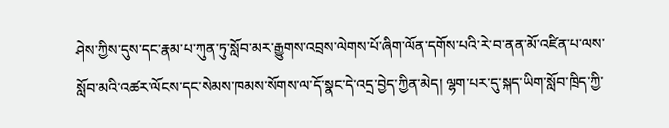ཤེས་ཀྱིས་དུས་དང་རྣམ་པ་ཀུན་ཏུ་སློབ་མར་རྒྱུགས་འབྲས་ལེགས་པོ་ཞིག་ལོན་དགོས་པའི་རེ་བ་ནན་མོ་འཛིན་པ་ལས་སློབ་མའི་འཚར་ལོངས་དང་སེམས་ཁམས་སོགས་ལ་དོ་སྣང་དེ་འདྲ་བྱེད་ཀྱིན་མེད། ལྷག་པར་དུ་སྐད་ཡིག་སློབ་ཁྲིད་ཀྱི་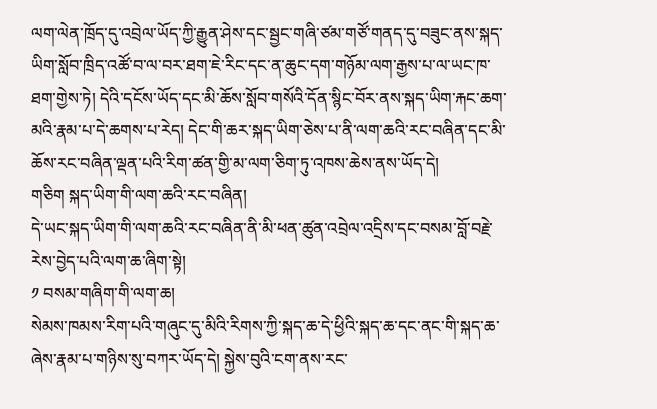ལག་ལེན་ཁྲོད་དུ་འབྲེལ་ཡོད་ཀྱི་རྒྱུན་ཤེས་དང་སྦྱང་གཞི་ཙམ་གཙོ་གནད་དུ་བཟུང་ནས་སྐད་ཡིག་སློབ་ཁྲིད་འཚོ་བ་ལ་བར་ཐག་ཇེ་རིང་དང་ན་ཆུང་དག་གཉོམ་ལག་རྒྱས་པ་ལ་ཡང་ཁ་ཐག་གྱེས་ཏེ། དེའི་དངོས་ཡོད་དང་མི་ཆོས་སློབ་གསོའི་དོན་སྙིང་བོར་ནས་སྐད་ཡིག་རྐང་ཆག་མའི་རྣམ་པ་དེ་ཆགས་པ་རེད། དེང་གི་ཆར་སྐད་ཡིག་ཅེས་པ་ནི་ལག་ཆའི་རང་བཞིན་དང་མི་ཆོས་རང་བཞིན་ལྡན་པའི་རིག་ཚན་གྱི་མ་ལག་ཅིག་ཏུ་འཁས་ཆེས་ནས་ཡོད་དེ།
གཅིག སྐད་ཡིག་གི་ལག་ཆའི་རང་བཞིན།
དེ་ཡང་སྐད་ཡིག་གི་ལག་ཆའི་རང་བཞིན་ནི་མི་ཕན་ཚུན་འབྲེལ་འདྲིས་དང་བསམ་བློ་བརྗེ་རེས་བྱེད་པའི་ལག་ཆ་ཞིག་སྟེ།
༡ བསམ་གཞིག་གི་ལག་ཆ།
སེམས་ཁམས་རིག་པའི་གཞུང་དུ་མིའི་རིགས་ཀྱི་སྐད་ཆ་དེ་ཕྱིའི་སྐད་ཆ་དང་ནང་གི་སྐད་ཆ་ཞེས་རྣམ་པ་གཉིས་སུ་བཀར་ཡོད་དེ། སྐྱེས་བུའི་ངག་ནས་རང་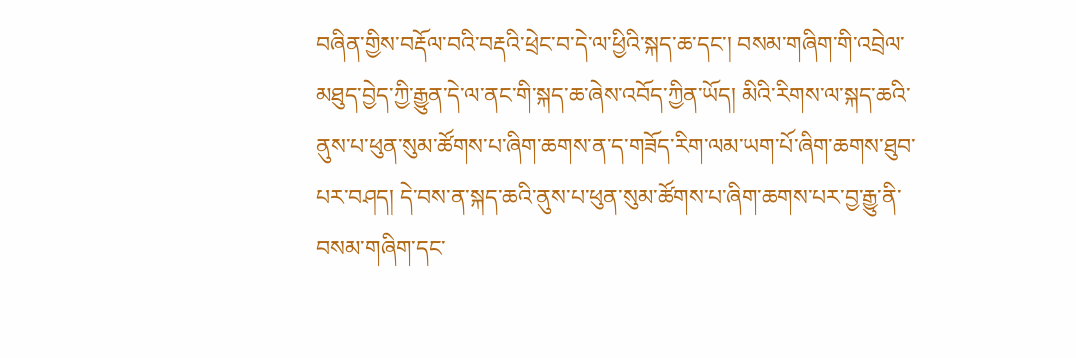བཞིན་གྱིས་བརྡོལ་བའི་བརྡའི་ཕྲེང་བ་དེ་ལ་ཕྱིའི་སྐད་ཆ་དང་། བསམ་གཞིག་གི་འབྲེལ་མཐུད་བྱེད་ཀྱི་རྒྱུན་དེ་ལ་ནང་གི་སྐད་ཆ་ཞེས་འབོད་ཀྱིན་ཡོད། མིའི་རིགས་ལ་སྐད་ཆའི་ནུས་པ་ཕུན་སུམ་ཚོགས་པ་ཞིག་ཆགས་ན་ད་གཟོད་རིག་ལམ་ཡག་པོ་ཞིག་ཆགས་ཐུབ་པར་བཤད། དེ་བས་ན་སྐད་ཆའི་ནུས་པ་ཕུན་སུམ་ཚོགས་པ་ཞིག་ཆགས་པར་བྱ་རྒྱུ་ནི་བསམ་གཞིག་དང་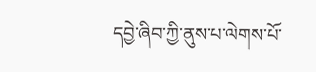དབྱེ་ཞིབ་ཀྱི་ནུས་པ་ལེགས་པོ་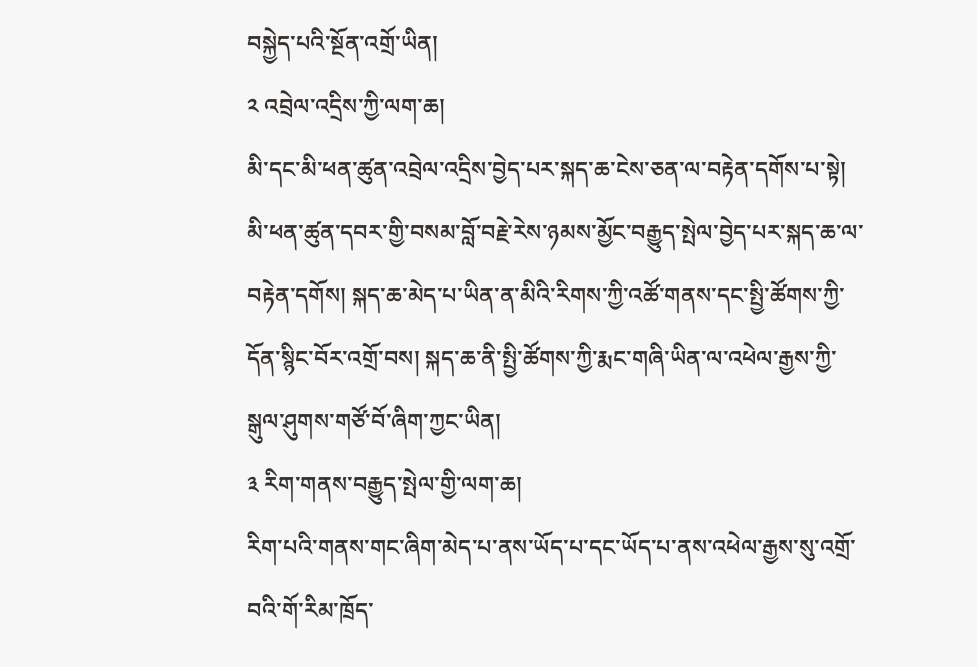བསྐྱེད་པའི་སྔོན་འགྲོ་ཡིན།
༢ འབྲེལ་འདྲིས་ཀྱི་ལག་ཆ།
མི་དང་མི་ཕན་ཚུན་འབྲེལ་འདྲིས་བྱེད་པར་སྐད་ཆ་ངེས་ཅན་ལ་བརྟེན་དགོས་པ་སྟེ།
མི་ཕན་ཚུན་དབར་གྱི་བསམ་བློ་བརྗེ་རེས་ཉམས་མྱོང་བརྒྱུད་སྤེལ་བྱེད་པར་སྐད་ཆ་ལ་བརྟེན་དགོས། སྐད་ཆ་མེད་པ་ཡིན་ན་མིའི་རིགས་ཀྱི་འཚོ་གནས་དང་སྤྱི་ཚོགས་ཀྱི་དོན་སྙིང་བོར་འགྲོ་བས། སྐད་ཆ་ནི་སྤྱི་ཚོགས་ཀྱི་རྨང་གཞི་ཡིན་ལ་འཕེལ་རྒྱས་ཀྱི་སྒུལ་ཤུགས་གཙོ་བོ་ཞིག་ཀྱང་ཡིན།
༣ རིག་གནས་བརྒྱུད་སྤེལ་གྱི་ལག་ཆ།
རིག་པའི་གནས་གང་ཞིག་མེད་པ་ནས་ཡོད་པ་དང་ཡོད་པ་ནས་འཕེལ་རྒྱས་སུ་འགྲོ་བའི་གོ་རིམ་ཁྲོད་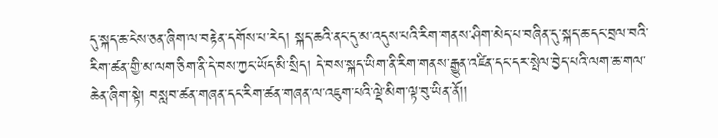དུ་སྐད་ཆ་ངེས་ཅན་ཞིག་ལ་བརྟེན་དགོས་པ་རེད། སྐད་ཆའི་ནང་དུ་མ་འདུས་པའི་རིག་གནས་ཤིག་མེད་པ་བཞིན་དུ་སྐད་ཆ་དང་བྲལ་བའི་རིག་ཚན་གྱི་མ་ལག་ཅིག་ནི་དེ་བས་ཀྱང་ཡོད་མི་སྲིད། དེ་བས་སྐད་ཡིག་ནི་རིག་གནས་རྒྱུན་འཛིན་དང་དར་སྤེལ་བྱེད་པའི་ལག་ཆ་གལ་ཆེན་ཞིག་སྟེ། བསླབ་ཚན་གཞན་དང་རིག་ཚན་གཞན་ལ་འཇུག་པའི་ལྡེ་མིག་ལྟ་བུ་ཡིན་ནོ།།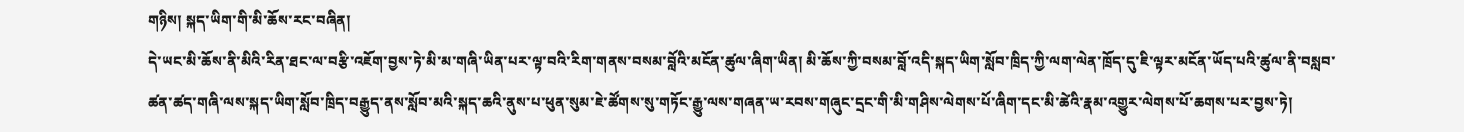གཉིས། སྐད་ཡིག་གི་མི་ཆོས་རང་བཞིན།
དེ་ཡང་མི་ཆོས་ནི་མིའི་རིན་ཐང་ལ་བརྩི་འཇོག་བྱས་ཏེ་མི་མ་གཞི་ཡིན་པར་ལྟ་བའི་རིག་གནས་བསམ་བློའི་མངོན་ཚུལ་ཞིག་ཡིན། མི་ཆོས་ཀྱི་བསམ་བློ་འདི་སྐད་ཡིག་སློབ་ཁྲིད་ཀྱི་ལག་ལེན་ཁྲོད་དུ་ཇི་ལྟར་མངོན་ཡོད་པའི་ཚུལ་ནི་བསླབ་ཚན་ཚད་གཞི་ལས་སྐད་ཡིག་སློབ་ཁྲིད་བརྒྱུད་ནས་སློབ་མའི་སྐད་ཆའི་ནུས་པ་ཕུན་སུམ་ཇེ་ཚོགས་སུ་གཏོང་རྒྱུ་ལས་གཞན་ཡ་རབས་གཞུང་དྲང་གི་མི་གཤིས་ལེགས་པོ་ཞིག་དང་མི་ཚེའི་རྣམ་འགྱུར་ལེགས་པོ་ཆགས་པར་བྱས་ཏེ།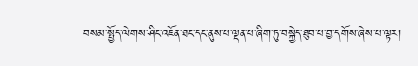བསམ་སྤྱོད་ལེགས་ཤིང་འཇོན་ཐང་དང་ནུས་པ་ལྡན་པ་ཞིག་ཏུ་བསྐྱེད་ཐུབ་པ་བྱ་དགོས་ཞེས་པ་ལྟར།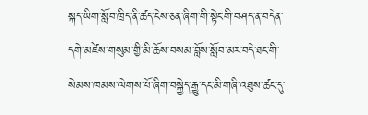སྐད་ཡིག་སློབ་ཁྲིད་ནི་ཚད་ངེས་ཅན་ཞིག་གི་སྟེང་གི་བཤད་ན་བདེན་དགེ་མཛེས་གསུམ་གྱི་མི་ཆོས་བསམ་བློས་སློབ་མར་བདེ་ཐང་གི་སེམས་ཁམས་ལེགས་པོ་ཞིག་བསྐྱེད་རྒྱུ་དང་མི་གཞི་འཐུས་ཚང་དུ་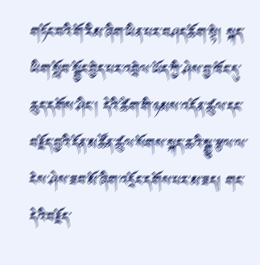གཏོང་བའི་གོ་རིམ་ཞིག་ཡིན་པར་བཤད་ཆོག་སྟེ། སྐད་ཡིག་སློབ་སྦྱོང་བྱེད་པར་འབྲེལ་ཡོད་ཀྱི་ཤེས་བྱ་ཁོང་དུ་ཆུད་དགོས་ཤིང་། དེའི་ཚིག་གི་ཉམས་འདོན་ཚུལ་དང་བརྗོད་བྱའི་དོན་མཚོན་ཚུལ་སོགས་སྐད་ཆའི་སྒྱུ་རྩལ་ལ་ངེས་ཤེས་ཟབ་མོ་ཞིག་འདྲོང་དགོས་པར་མ་ཟད། གང་དེའི་བརྗོད་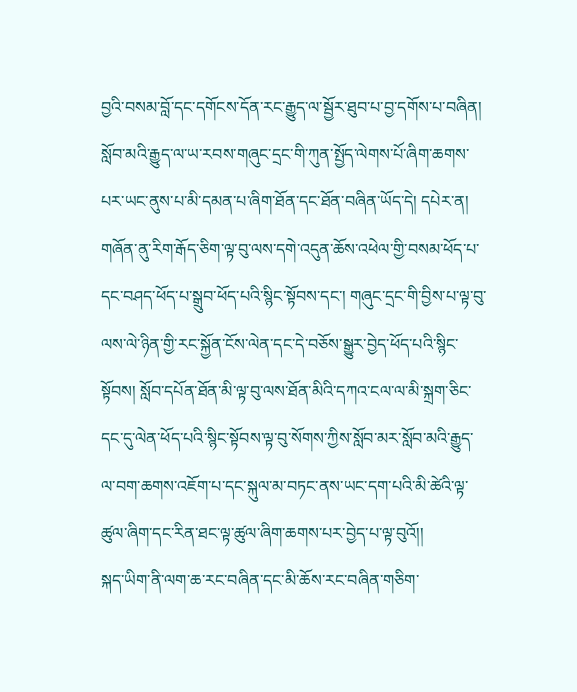བྱའི་བསམ་བློ་དང་དགོངས་དོན་རང་རྒྱུད་ལ་སྦྱོར་ཐུབ་པ་བྱ་དགོས་པ་བཞིན། སློབ་མའི་རྒྱུད་ལ་ཡ་རབས་གཞུང་དྲང་གི་ཀུན་སྤྱོད་ལེགས་པོ་ཞིག་ཆགས་པར་ཡང་ནུས་པ་མི་དམན་པ་ཞིག་ཐོན་དང་ཐོན་བཞིན་ཡོད་དེ། དཔེར་ན། གཞོན་ནུ་རིག་རྒོད་ཅིག་ལྟ་བུ་ལས་དགེ་འདུན་ཆོས་འཕེལ་གྱི་བསམ་ཕོད་པ་དང་བཤད་ཕོད་པ་སྒྲུབ་ཕོད་པའི་སྙིང་སྟོབས་དང་། གཞུང་དྲང་གི་བྱིས་པ་ལྟ་བུ་ལས་ལེ་ཉིན་གྱི་རང་སྐྱོན་ངོས་ལེན་དང་དེ་བཅོས་སྒྱུར་བྱེད་ཕོད་པའི་སྙིང་སྟོབས། སློབ་དཔོན་ཐོན་མི་ལྟ་བུ་ལས་ཐོན་མིའི་དཀའ་ངལ་ལ་མི་སྐྲག་ཅིང་དང་དུ་ལེན་ཕོད་པའི་སྙིང་སྟོབས་ལྟ་བུ་སོགས་ཀྱིས་སློབ་མར་སློབ་མའི་རྒྱུད་ལ་བག་ཆགས་འཇོག་པ་དང་སྐུལ་མ་བཏང་ནས་ཡང་དག་པའི་མི་ཚེའི་ལྟ་ཚུལ་ཞིག་དང་རིན་ཐང་ལྟ་ཚུལ་ཞིག་ཆགས་པར་བྱེད་པ་ལྟ་བུའོ།།
སྐད་ཡིག་ནི་ལག་ཆ་རང་བཞིན་དང་མི་ཆོས་རང་བཞིན་གཅིག་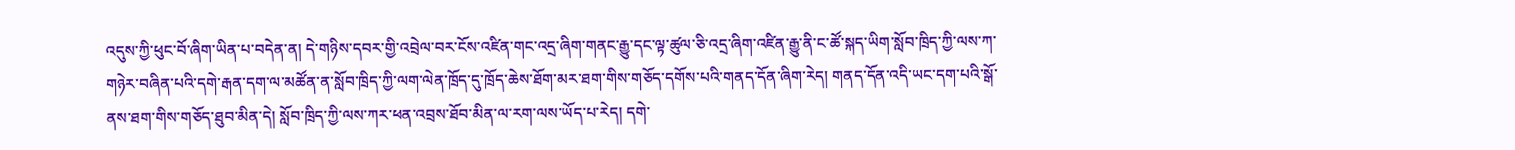འདུས་ཀྱི་ཕུང་བོ་ཞིག་ཡིན་པ་བདེན་ན། དེ་གཉིས་དབར་གྱི་འབྲེལ་བར་ངོས་འཛིན་གང་འདྲ་ཞིག་གནང་རྒྱུ་དང་ལྟ་ཚུལ་ཅི་འདྲ་ཞིག་འཛིན་རྒྱུ་ནི་ང་ཚོ་སྐད་ཡིག་སློབ་ཁྲིད་ཀྱི་ལས་ཀ་གཉེར་བཞིན་པའི་དགེ་རྒན་དག་ལ་མཚོན་ན་སློབ་ཁྲིད་ཀྱི་ལག་ལེན་ཁྲོད་དུ་ཁྲོད་ཆེས་ཐོག་མར་ཐག་གིས་གཅོད་དགོས་པའི་གནད་དོན་ཞིག་རེད། གནད་དོན་འདི་ཡང་དག་པའི་སྒོ་ནས་ཐག་གིས་གཅོད་ཐུབ་མིན་དེ། སློབ་ཁྲིད་ཀྱི་ལས་ཀར་ཕན་འབྲས་ཐོབ་མིན་ལ་རག་ལས་ཡོད་པ་རེད། དགེ་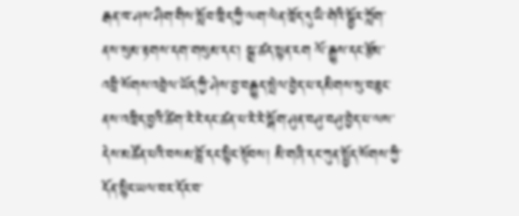རྒན་ཁ་ཤས་ཤིག་གིས་སློབ་ཁྲིད་ཀྱི་ལག་ལེན་ཁྲོད་དུ་ཡི་གེའི་སྦྱོར་ཀློག་ནས་སུམ་རྟགས་དག་གསུམ་དང་། སྒྲ་ཚད་སྙན་ངག ལོ་རྒྱུས་དང་རྩོམ་འབྲི་སོགས་འབྲེལ་ཡོད་ཀྱི་ཤེས་བྱ་བརྒྱུད་སྤེལ་བྱེད་པ་དམིགས་སུ་བཟུང་ནས་འཁྲིད་བྱའི་ཚིག་རེ་རེ་དང་ཚན་པ་རེ་རེ་སྒོག་ཤུན་བཤུ་བཤུ་བྱེད་པ་ལས་དེས་མཚོན་པའི་བསམ་བློ་དང་སྙིང་སྟོབས། མི་གཞི་དང་ཀུན་སྤྱོད་སོགས་ཀྱི་དོན་སྙིང་ཡལ་བར་དོར་བ་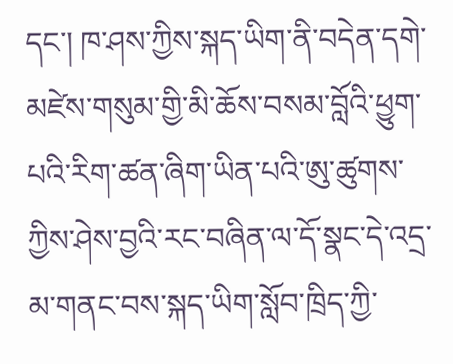དང་། ཁ་ཤས་ཀྱིས་སྐད་ཡིག་ནི་བདེན་དགེ་མཛེས་གསུམ་གྱི་མི་ཆོས་བསམ་བློའི་ཕྱུག་པའི་རིག་ཚན་ཞིག་ཡིན་པའི་ཨུ་ཚུགས་ཀྱིས་ཤེས་བྱའི་རང་བཞིན་ལ་དོ་སྣང་དེ་འདྲ་མ་གནང་བས་སྐད་ཡིག་སློབ་ཁྲིད་ཀྱི་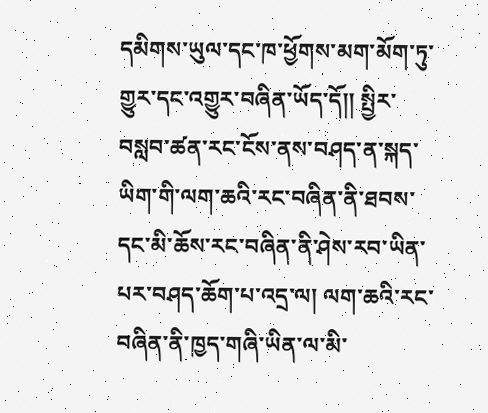དམིགས་ཡུལ་དང་ཁ་ཕྱོགས་མག་མོག་ཏུ་གྱུར་དང་འགྱུར་བཞིན་ཡོད་དོ།། སྤྱིར་བསླབ་ཚན་རང་ངོས་ནས་བཤད་ན་སྐད་ཡིག་གི་ལག་ཆའི་རང་བཞིན་ནི་ཐབས་དང་མི་ཆོས་རང་བཞིན་ནི་ཤེས་རབ་ཡིན་པར་བཤད་ཆོག་པ་འདྲ་ལ། ལག་ཆའི་རང་བཞིན་ནི་ཁྱད་གཞི་ཡིན་ལ་མི་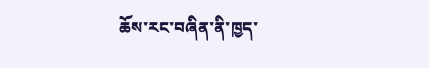ཆོས་རང་བཞིན་ནི་ཁྱད་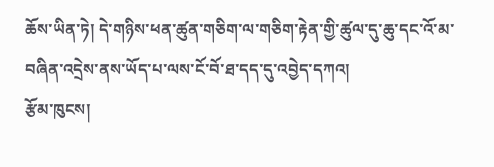ཆོས་ཡིན་ཏེ། དེ་གཉིས་ཕན་ཚུན་གཅིག་ལ་གཅིག་རྟེན་གྱི་ཚུལ་དུ་ཆུ་དང་འོ་མ་བཞིན་འདྲེས་ནས་ཡོད་པ་ལས་ངོ་བོ་ཐ་དད་དུ་འབྱེད་དཀའ།
རྩོམ་ཁུངས།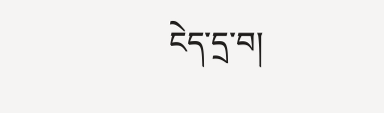ངེད་དྲ་བ།